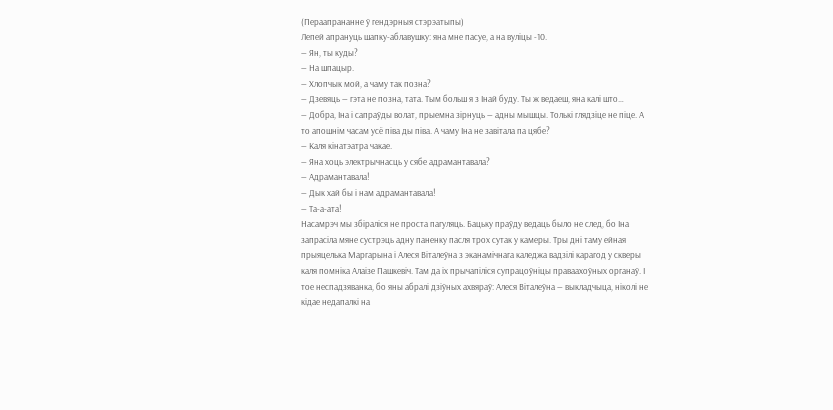(Пераапрананне ў гендэрныя стэрэатыпы)
Лепей апрануць шапку-аблавушку: яна мне пасуе, а на вуліцы -10.
— Ян, ты куды?
— На шпацыр.
— Хлопчык мой, а чаму так позна?
— Дзевяць — гэта не позна, тата. Тым больш я з Інай буду. Ты ж ведаеш, яна калі што…
— Добра, Іна і сапраўды волат, прыемна зірнуць — адны мышцы. Толькі глядзіце не піце. А то апошнім часам усё піва ды піва. А чаму Іна не завітала па цябе?
— Каля кінатэатра чакае.
— Яна хоць электрычнасць у сябе адрамантавала?
— Адрамантавала!
— Дык хай бы і нам адрамантавала!
— Та-а-ата!
Насамрэч мы збіраліся не проста пагуляць. Бацьку праўду ведаць было не след, бо Іна запрасіла мяне сустрэць адну паненку пасля трох сутак у камеры. Тры дні таму ейная прыяцелька Маргарына і Алеся Віталеўна з эканамічнага каледжа вадзілі карагод у скверы каля помніка Алаізе Пашкевіч. Там да іх прычапіліся супрацоўніцы праваахоўных органаў. І тое неспадзяванка, бо яны абралі дзіўных ахвяраў: Алеся Віталеўна — выкладчыца, ніколі не кідае недапалкі на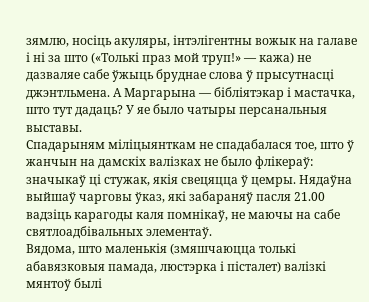зямлю, носіць акуляры, інтэлігентны вожык на галаве і ні за што («Толькі праз мой труп!» — кажа) не дазваляе сабе ўжыць бруднае слова ў прысутнасці джэнтльмена. А Маргарына — бібліятэкар і мастачка, што тут дадаць? У яе было чатыры персанальныя выставы.
Спадарыням міліцыянткам не спадабалася тое, што ў жанчын на дамскіх валізках не было флікераў: значыкаў ці стужак, якія свецяцца ў цемры. Нядаўна выйшаў чарговы ўказ, які забараняў пасля 21.00 вадзіць карагоды каля помнікаў, не маючы на сабе святлоадбівальных элементаў.
Вядома, што маленькія (змяшчаюцца толькі абавязковыя памада, люстэрка і пісталет) валізкі мянтоў былі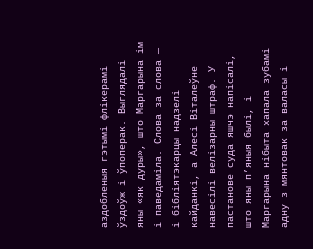аздобленыя гэтымі флікерамі ўздоўж і ўпоперак. Выглядалі яны «як дуры», што Маргарына ім і паведаміла. Слова за слова — і бібліятэкарцы надзелі кайданкі, а Алесі Віталеўне навесілі велізарны штраф. У пастанове суда яшчэ напісалі, што яны п’яныя былі, і Маргарына нібыта хапала зубамі адну з мянтовак за валасы і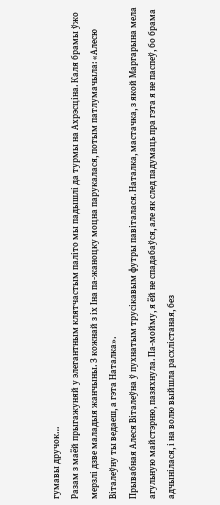гумавы дручок…
Разам з маёй прыгажуняй у элегантным клятчастым паліто мы падышлі да турмы на Ахрэсціна. Каля брамы ўжо мерзлі дзве маладыя жанчыны. З кожнай з іх Іна па-жаноцку моцна парукалася, потым патлумачыла: «Алесю Віталеўну ты ведаеш, а гэта Наталка».
Прывабная Алеся Віталеўна ў пухнатым трусікавым футры павіталася. Наталка, мастачка, з якой Маргарына мела агульную майстэрню, пазяхнула. Па-мойму, я ёй не спадабаўся, але як след падумаць пра гэта я не паспеў, бо брама адчынілася, і на волю выйшла расхлістаная, без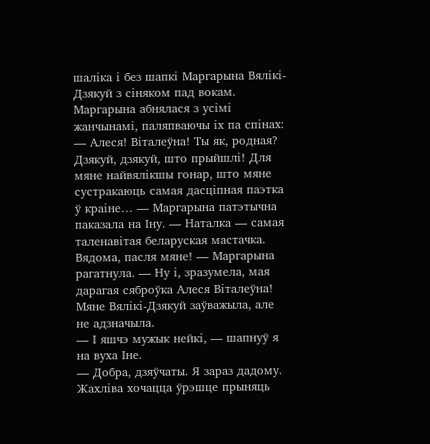шаліка і без шапкі Маргарына Вялікі-Дзякуй з сіняком пад вокам.
Маргарына абнялася з усімі жанчынамі, паляпваючы іх па спінах:
— Алеся! Віталеўна! Ты як, родная? Дзякуй, дзякуй, што прыйшлі! Для мяне найвялікшы гонар, што мяне сустракаюць самая дасціпная паэтка ў краіне… — Маргарына патэтычна паказала на Іну. — Наталка — самая таленавітая беларуская мастачка. Вядома, пасля мяне! — Маргарына рагатнула. — Ну і, зразумела, мая дарагая сяброўка Алеся Віталеўна!
Мяне Вялікі-Дзякуй заўважыла, але не адзначыла.
— І яшчэ мужык нейкі, — шапнуў я на вуха Іне.
— Добра, дзяўчаты. Я зараз дадому. Жахліва хочацца ўрэшце прыняць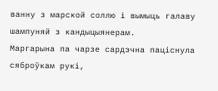ванну з марской соллю і вымыць галаву шампуняй з кандыцыянерам.
Маргарына па чарзе сардэчна паціснула сяброўкам рукі,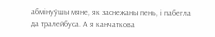абмінуўшы мяне, як заснежаны пень, і пабегла да тралейбуса. А я канчаткова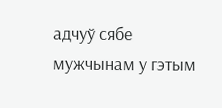адчуў сябе мужчынам у гэтым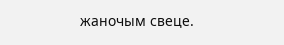жаночым свеце.